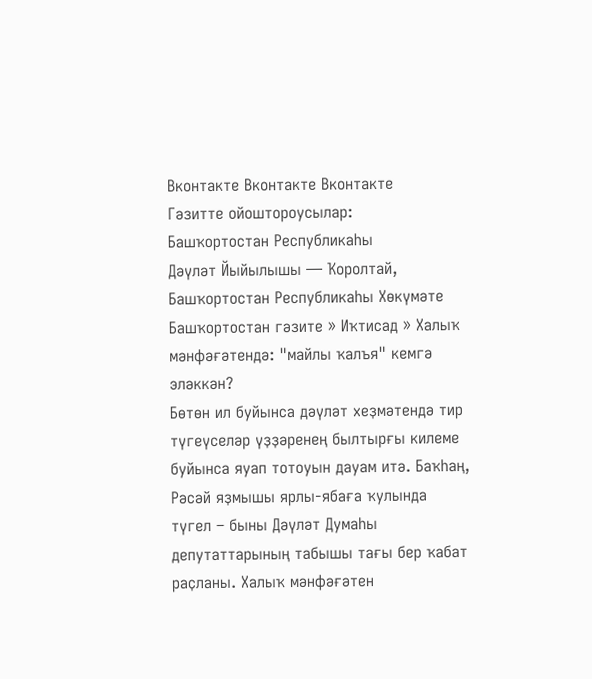Вконтакте Вконтакте Вконтакте
Гәзитте ойоштороусылар:
Башҡортостан Республикаһы
Дәүләт Йыйылышы — Ҡоролтай,
Башҡортостан Республикаһы Хөкүмәте
Башҡортостан гәзите » Иҡтисад » Халыҡ мәнфәғәтендә: "майлы ҡалъя" кемгә эләккән?
Бөтөн ил буйынса дәүләт хеҙмәтендә тир түгеүселәр үҙҙәренең былтырғы килеме буйынса яуап тотоуын дауам итә. Баҡһаң, Рәсәй яҙмышы ярлы-ябаға ҡулында түгел – быны Дәүләт Думаһы депутаттарының табышы тағы бер ҡабат раҫланы. Халыҡ мәнфәғәтен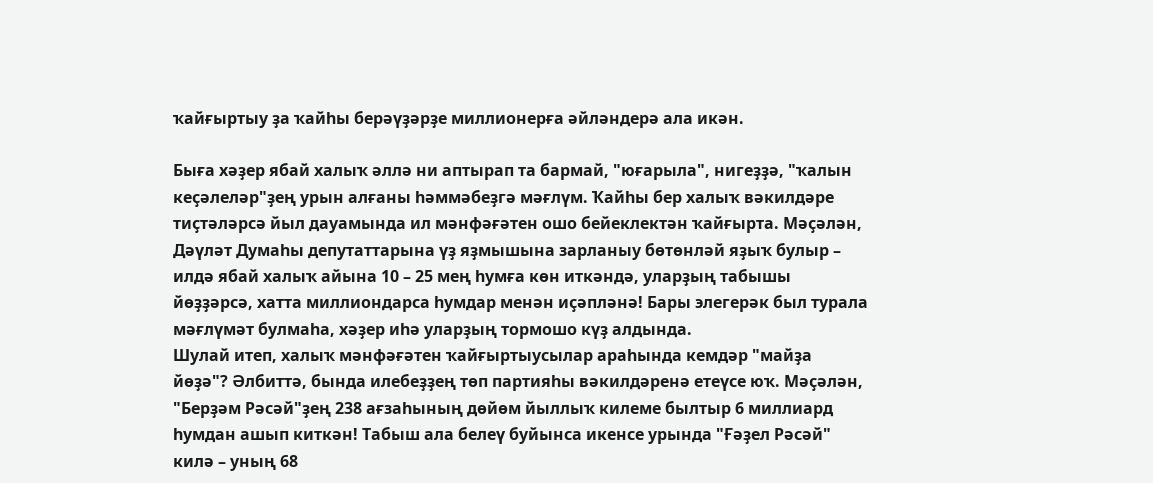ҡайғыртыу ҙа ҡайһы берәүҙәрҙе миллионерға әйләндерә ала икән.

Быға хәҙер ябай халыҡ әллә ни аптырап та бармай, "юғарыла", нигеҙҙә, "ҡалын кеҫәлеләр"ҙең урын алғаны һәммәбеҙгә мәғлүм. Ҡайһы бер халыҡ вәкилдәре тиҫтәләрсә йыл дауамында ил мәнфәғәтен ошо бейеклектән ҡайғырта. Мәҫәлән, Дәүләт Думаһы депутаттарына үҙ яҙмышына зарланыу бөтөнләй яҙыҡ булыр – илдә ябай халыҡ айына 10 – 25 мең һумға көн иткәндә, уларҙың табышы йөҙҙәрсә, хатта миллиондарса һумдар менән иҫәпләнә! Бары элегерәк был турала мәғлүмәт булмаһа, хәҙер иһә уларҙың тормошо күҙ алдында.
Шулай итеп, халыҡ мәнфәғәтен ҡайғыртыусылар араһында кемдәр "майҙа йөҙә"? Әлбиттә, бында илебеҙҙең төп партияһы вәкилдәренә етеүсе юҡ. Мәҫәлән, "Берҙәм Рәсәй"ҙең 238 ағзаһының дөйөм йыллыҡ килеме былтыр 6 миллиард һумдан ашып киткән! Табыш ала белеү буйынса икенсе урында "Ғәҙел Рәсәй" килә – уның 68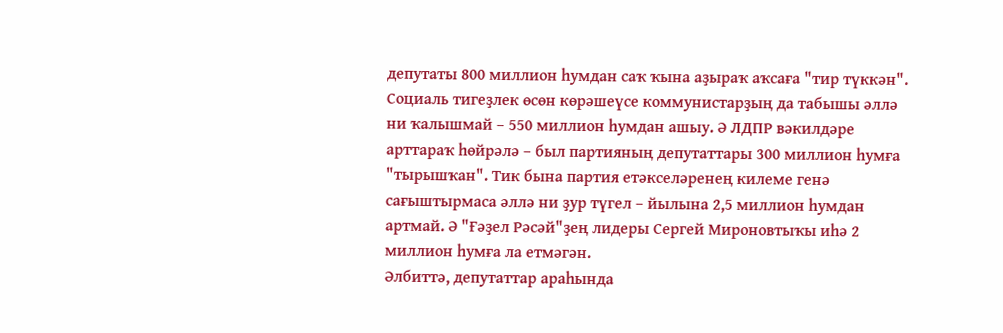депутаты 800 миллион һумдан саҡ ҡына аҙыраҡ аҡсаға "тир түккән". Социаль тигеҙлек өсөн көрәшеүсе коммунистарҙың да табышы әллә ни ҡалышмай – 550 миллион һумдан ашыу. Ә ЛДПР вәкилдәре арттараҡ һөйрәлә – был партияның депутаттары 300 миллион һумға "тырышҡан". Тик бына партия етәкселәренең килеме генә сағыштырмаса әллә ни ҙур түгел – йылына 2,5 миллион һумдан артмай. Ә "Ғәҙел Рәсәй"ҙең лидеры Сергей Мироновтыҡы иһә 2 миллион һумға ла етмәгән.
Әлбиттә, депутаттар араһында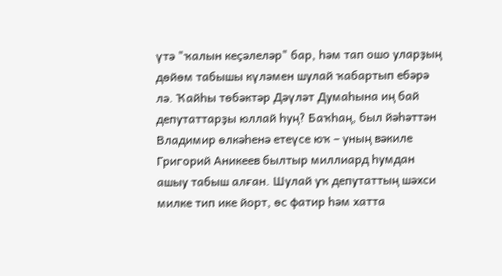үтә "ҡалын кеҫәлеләр" бар, һәм тап ошо уларҙың дөйөм табышы күләмен шулай ҡабартып ебәрә лә. Ҡайһы төбәктәр Дәүләт Думаһына иң бай депутаттарҙы юллай һуң? Баҡһаң, был йәһәттән Владимир өлкәһенә етеүсе юҡ – уның вәкиле Григорий Аникеев былтыр миллиард һумдан ашыу табыш алған. Шулай уҡ депутаттың шәхси милке тип ике йорт, өс фатир һәм хатта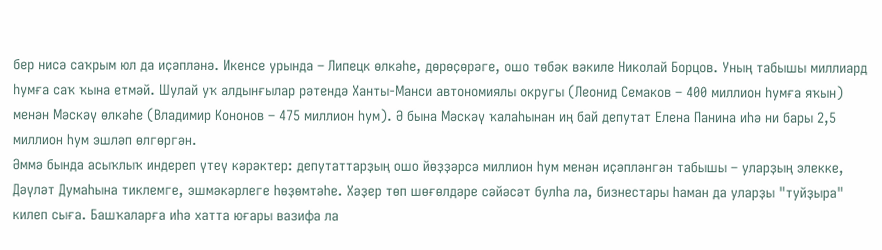бер нисә саҡрым юл да иҫәпләнә. Икенсе урында – Липецк өлкәһе, дөрөҫөрәге, ошо төбәк вәкиле Николай Борцов. Уның табышы миллиард һумға саҡ ҡына етмәй. Шулай уҡ алдынғылар рәтендә Ханты-Манси автономиялы округы (Леонид Семаков – 400 миллион һумға яҡын) менән Мәскәү өлкәһе (Владимир Кононов – 475 миллион һум). Ә бына Мәскәү ҡалаһынан иң бай депутат Елена Панина иһә ни бары 2,5 миллион һум эшләп өлгөргән.
Әммә бында асыҡлыҡ индереп үтеү кәрәктер: депутаттарҙың ошо йөҙҙәрсә миллион һум менән иҫәпләнгән табышы – уларҙың элекке, Дәүләт Думаһына тиклемге, эшмәкәрлеге һөҙөмтәһе. Хәҙер төп шөғөлдәре сәйәсәт булһа ла, бизнестары һаман да уларҙы "туйҙыра" килеп сыға. Башҡаларға иһә хатта юғары вазифа ла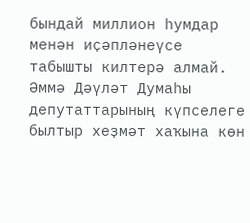бындай миллион һумдар менән иҫәпләнеүсе табышты килтерә алмай.
Әммә Дәүләт Думаһы депутаттарының күпселеге былтыр хеҙмәт хаҡына көн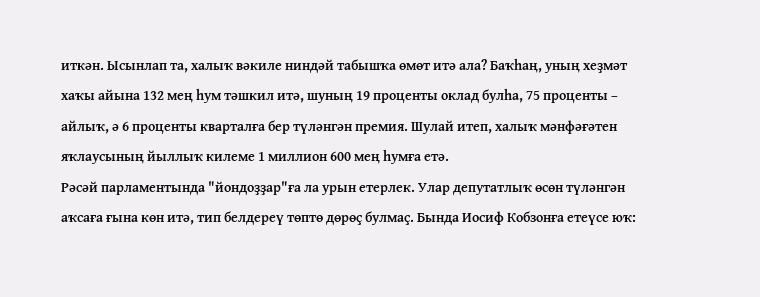иткән. Ысынлап та, халыҡ вәкиле ниндәй табышҡа өмөт итә ала? Баҡһаң, уның хеҙмәт хаҡы айына 132 мең һум тәшкил итә, шуның 19 проценты оклад булһа, 75 проценты – айлыҡ, ә 6 проценты кварталға бер түләнгән премия. Шулай итеп, халыҡ мәнфәғәтен яҡлаусының йыллыҡ килеме 1 миллион 600 мең һумға етә.
Рәсәй парламентында "йондоҙҙар"ға ла урын етерлек. Улар депутатлыҡ өсөн түләнгән аҡсаға ғына көн итә, тип белдереү төптө дөрөҫ булмаҫ. Бында Иосиф Кобзонға етеүсе юҡ: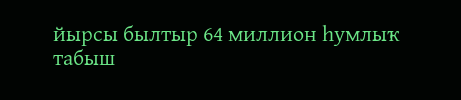йырсы былтыр 64 миллион һумлыҡ табыш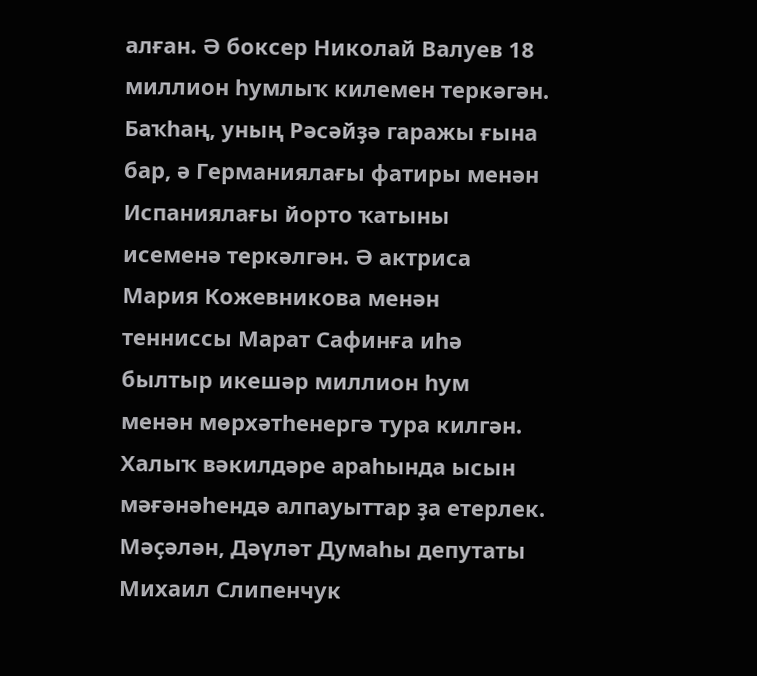алған. Ә боксер Николай Валуев 18 миллион һумлыҡ килемен теркәгән. Баҡһаң, уның Рәсәйҙә гаражы ғына бар, ә Германиялағы фатиры менән Испаниялағы йорто ҡатыны исеменә теркәлгән. Ә актриса Мария Кожевникова менән тенниссы Марат Сафинға иһә былтыр икешәр миллион һум менән мөрхәтһенергә тура килгән.
Халыҡ вәкилдәре араһында ысын мәғәнәһендә алпауыттар ҙа етерлек. Мәҫәлән, Дәүләт Думаһы депутаты Михаил Слипенчук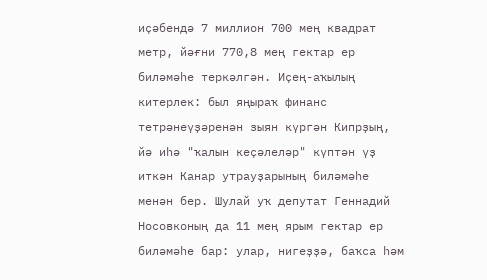иҫәбендә 7 миллион 700 мең квадрат метр, йәғни 770,8 мең гектар ер биләмәһе теркәлгән. Иҫең-аҡылың китерлек: был яңыраҡ финанс тетрәнеүҙәренән зыян күргән Кипрҙың, йә иһә "ҡалын кеҫәлеләр" күптән үҙ иткән Канар утрауҙарының биләмәһе менән бер. Шулай уҡ депутат Геннадий Носовконың да 11 мең ярым гектар ер биләмәһе бар: улар, нигеҙҙә, баҡса һәм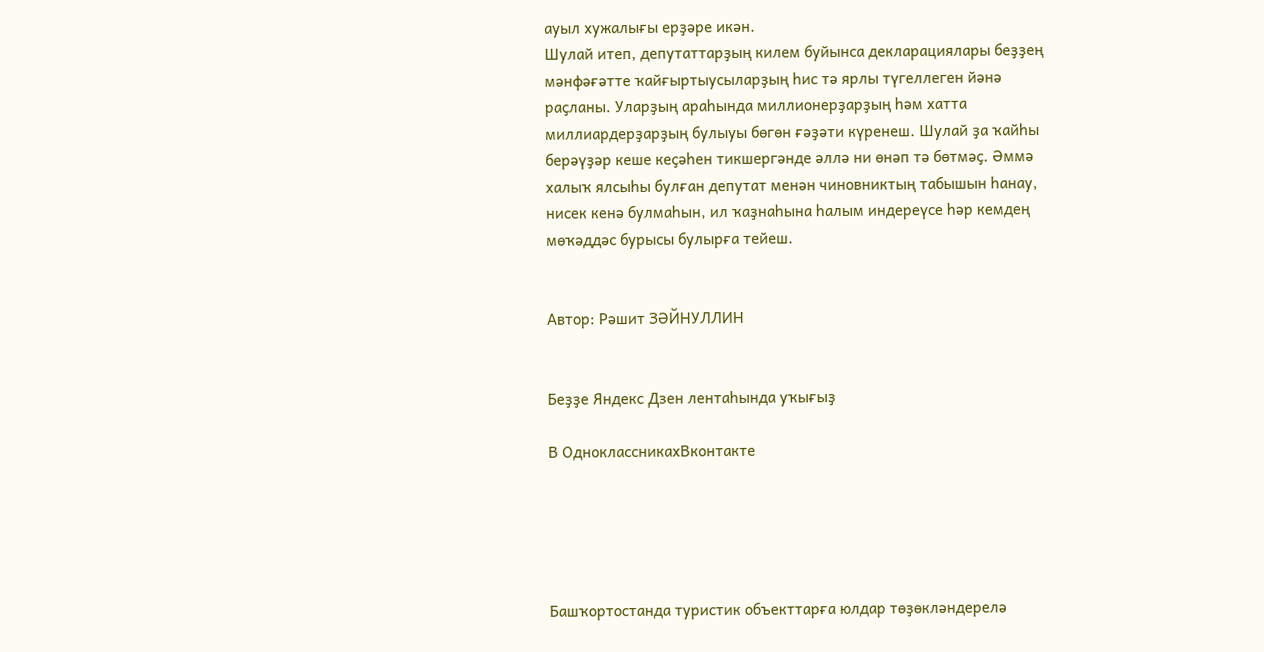ауыл хужалығы ерҙәре икән.
Шулай итеп, депутаттарҙың килем буйынса декларациялары беҙҙең мәнфәғәтте ҡайғыртыусыларҙың һис тә ярлы түгеллеген йәнә раҫланы. Уларҙың араһында миллионерҙарҙың һәм хатта миллиардерҙарҙың булыуы бөгөн ғәҙәти күренеш. Шулай ҙа ҡайһы берәүҙәр кеше кеҫәһен тикшергәнде әллә ни өнәп тә бөтмәҫ. Әммә халыҡ ялсыһы булған депутат менән чиновниктың табышын һанау, нисек кенә булмаһын, ил ҡаҙнаһына һалым индереүсе һәр кемдең мөҡәддәс бурысы булырға тейеш.


Автор: Рәшит ЗӘЙНУЛЛИН


Беҙҙе Яндекс Дзен лентаһында уҡығыҙ

В ОдноклассникахВконтакте





Башҡортостанда туристик объекттарға юлдар төҙөкләндерелә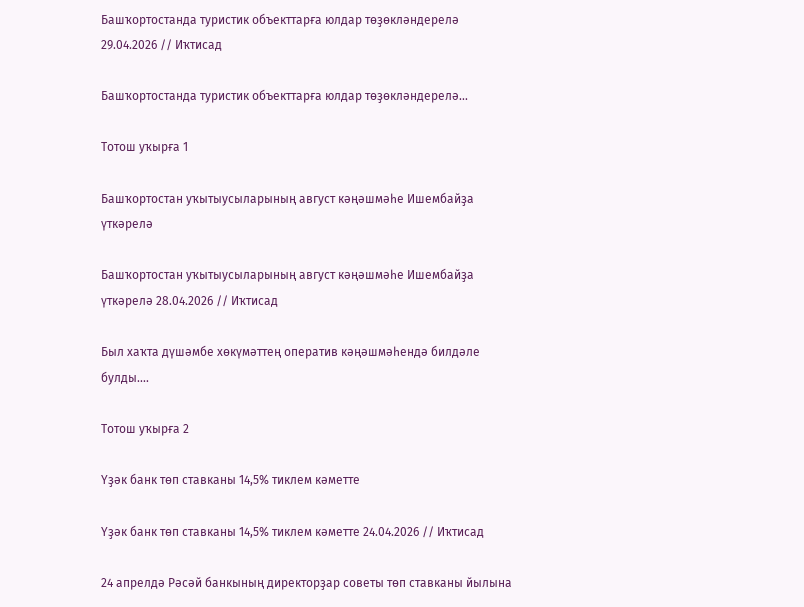Башҡортостанда туристик объекттарға юлдар төҙөкләндерелә 29.04.2026 // Иҡтисад

Башҡортостанда туристик объекттарға юлдар төҙөкләндерелә...

Тотош уҡырға 1

Башҡортостан уҡытыусыларының август кәңәшмәһе Ишембайҙа үткәрелә

Башҡортостан уҡытыусыларының август кәңәшмәһе Ишембайҙа үткәрелә 28.04.2026 // Иҡтисад

Был хаҡта дүшәмбе хөкүмәттең оператив кәңәшмәһендә билдәле булды....

Тотош уҡырға 2

Үҙәк банк төп ставканы 14,5% тиклем кәметте

Үҙәк банк төп ставканы 14,5% тиклем кәметте 24.04.2026 // Иҡтисад

24 апрелдә Рәсәй банкының директорҙар советы төп ставканы йылына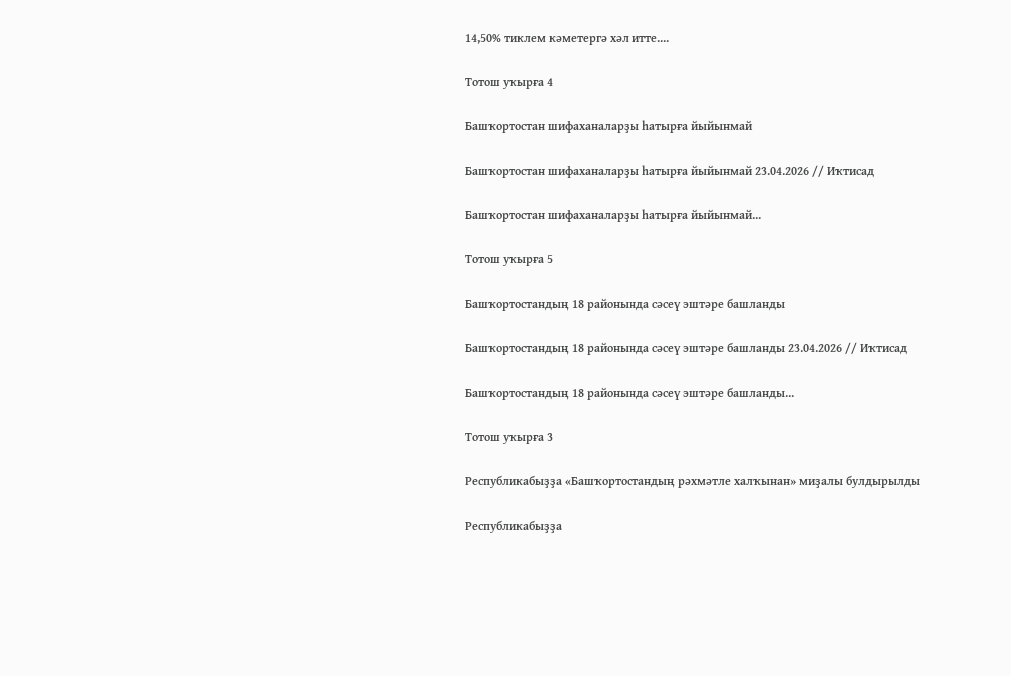14,50% тиклем кәметергә хәл итте....

Тотош уҡырға 4

Башҡортостан шифаханаларҙы һатырға йыйынмай

Башҡортостан шифаханаларҙы һатырға йыйынмай 23.04.2026 // Иҡтисад

Башҡортостан шифаханаларҙы һатырға йыйынмай...

Тотош уҡырға 5

Башҡортостандың 18 районында сәсеү эштәре башланды

Башҡортостандың 18 районында сәсеү эштәре башланды 23.04.2026 // Иҡтисад

Башҡортостандың 18 районында сәсеү эштәре башланды...

Тотош уҡырға 3

Республикабыҙҙа «Башҡортостандың рәхмәтле халҡынан» миҙалы булдырылды

Республикабыҙҙа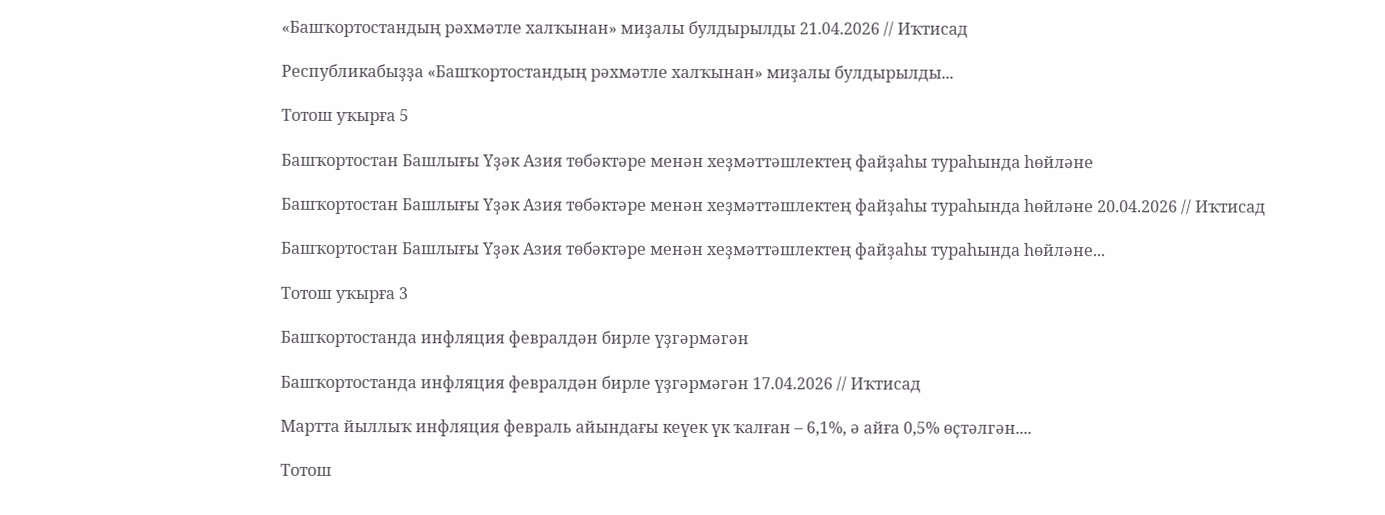«Башҡортостандың рәхмәтле халҡынан» миҙалы булдырылды 21.04.2026 // Иҡтисад

Республикабыҙҙа «Башҡортостандың рәхмәтле халҡынан» миҙалы булдырылды...

Тотош уҡырға 5

Башҡортостан Башлығы Үҙәк Азия төбәктәре менән хеҙмәттәшлектең файҙаһы тураһында һөйләне

Башҡортостан Башлығы Үҙәк Азия төбәктәре менән хеҙмәттәшлектең файҙаһы тураһында һөйләне 20.04.2026 // Иҡтисад

Башҡортостан Башлығы Үҙәк Азия төбәктәре менән хеҙмәттәшлектең файҙаһы тураһында һөйләне...

Тотош уҡырға 3

Башҡортостанда инфляция февралдән бирле үҙгәрмәгән

Башҡортостанда инфляция февралдән бирле үҙгәрмәгән 17.04.2026 // Иҡтисад

Мартта йыллыҡ инфляция февраль айындағы кеүек үк ҡалған – 6,1%, ә айға 0,5% өҫтәлгән....

Тотош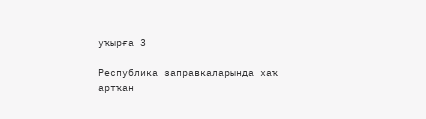уҡырға 3

Республика заправкаларында хаҡ артҡан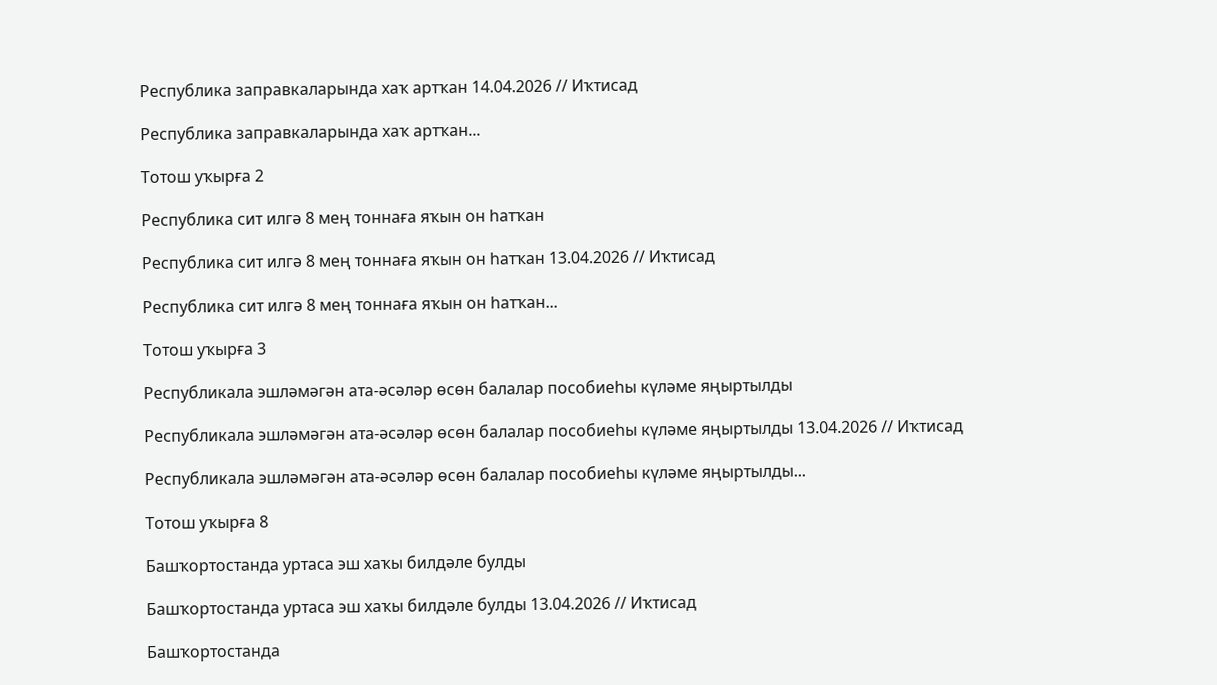Республика заправкаларында хаҡ артҡан 14.04.2026 // Иҡтисад

Республика заправкаларында хаҡ артҡан...

Тотош уҡырға 2

Республика сит илгә 8 мең тоннаға яҡын он һатҡан

Республика сит илгә 8 мең тоннаға яҡын он һатҡан 13.04.2026 // Иҡтисад

Республика сит илгә 8 мең тоннаға яҡын он һатҡан...

Тотош уҡырға 3

Республикала эшләмәгән ата-әсәләр өсөн балалар пособиеһы күләме яңыртылды

Республикала эшләмәгән ата-әсәләр өсөн балалар пособиеһы күләме яңыртылды 13.04.2026 // Иҡтисад

Республикала эшләмәгән ата-әсәләр өсөн балалар пособиеһы күләме яңыртылды...

Тотош уҡырға 8

Башҡортостанда уртаса эш хаҡы билдәле булды

Башҡортостанда уртаса эш хаҡы билдәле булды 13.04.2026 // Иҡтисад

Башҡортостанда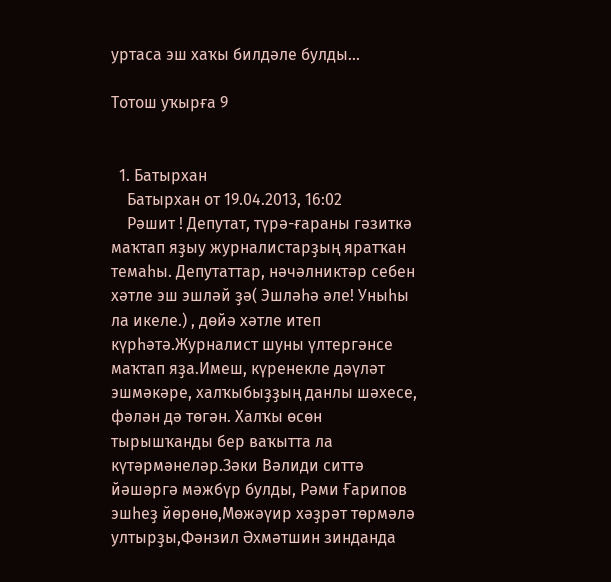уртаса эш хаҡы билдәле булды...

Тотош уҡырға 9


  1. Батырхан
    Батырхан от 19.04.2013, 16:02
    Рәшит ! Депутат, түрә-ғараны гәзиткә маҡтап яҙыу журналистарҙың яратҡан темаһы. Депутаттар, нәчәлниктәр себен хәтле эш эшләй ҙә( Эшләһә әле! Уныһы ла икеле.) , дөйә хәтле итеп күрһәтә.Журналист шуны үлтергәнсе маҡтап яҙа.Имеш, күренекле дәүләт эшмәкәре, халҡыбыҙҙың данлы шәхесе, фәлән дә төгән. Халҡы өсөн тырышҡанды бер ваҡытта ла күтәрмәнеләр.Зәки Вәлиди ситтә йәшәргә мәжбүр булды, Рәми Ғарипов эшһеҙ йөрөнө,Мөжәүир хәҙрәт төрмәлә ултырҙы,Фәнзил Әхмәтшин зинданда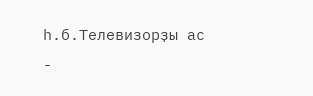һ.б.Телевизорҙы ас -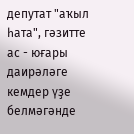депутат "аҡыл һата", гәзитте ас - юғары даирәләге кемдер үҙе белмәгәнде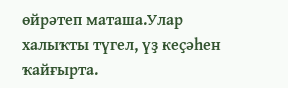өйрәтеп маташа.Улар халыҡты түгел, үҙ кеҫәһен ҡайғырта.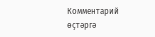Комментарий өҫтәргә